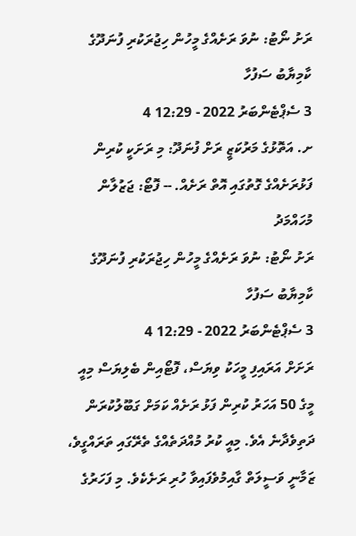ރަށު ނޯޓު: ނުވަ ރަށެއްގެ މީހުން ހިޖުރަކުރި ފުނަދޫގެ ކާމިޔާބު ސަފުހާ
3 ސެޕްޓެންބަރު 2022 - 12:29 4
ށ. އަތޮޅުގެ މަރުކަޒީ ރަށް ފުނަދޫ: މި ރަށަކީ ކުރިން ފަޅުރަށެއްގެ ގޮތުގައި އޮތް ރަށެއް. -- ފޮޓޯ: ޖަޒުލާން މުހައްމަދު
ރަށު ނޯޓު: ނުވަ ރަށެއްގެ މީހުން ހިޖުރަކުރި ފުނަދޫގެ ކާމިޔާބު ސަފުހާ
3 ސެޕްޓެންބަރު 2022 - 12:29 4
ރަށަށް އަރައިފި މީހަކު ވިޔަސް، ފޮޓޯއިން ބެލިޔަސް މިއީ މީގެ 50 އަހަރު ކުރިން ފަޅު ރަށެއް ކަމަށް ގަބޫލުކުރަން ދަތިވެދާނެ އެވެ. މިއީ ކުރު މުއްދަތެއްގެ ތެރޭގައި ތަރައްގީވެ، ޒަމާނީ ވަސީލަތް ގާއިމުވެފައިވާ ހުރި ރަށެކެވެ. މި ފަހަރުގެ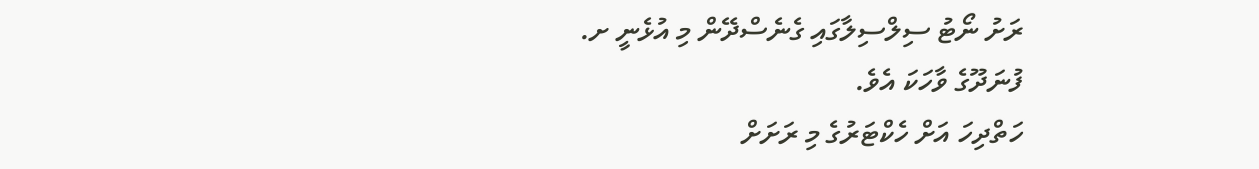ރަށު ނޯޓު ސިލްސިލާގައި ގެނެސްދޭން މި އުޅެނީ ށ. ފުނަދޫގެ ވާހަކަ އެވެ.
ހަތްދިހަ އަށް ހެކްޓަރުގެ މި ރަށަށް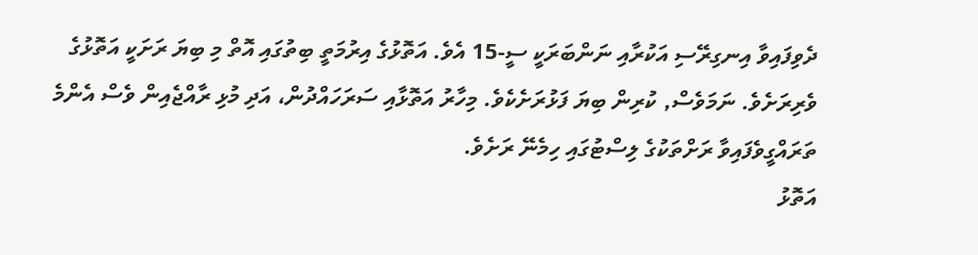ދެވިފައިވާ އިނގިރޭސި އަކުރާއި ނަންބަރަކީ ސީ-15 އެވެ. އަތޮޅުގެ އިރުމަތީ ބިތުގައި އޮތް މި ބިޔަ ރަށަކީ އަތޮޅުގެ ވެރިރަށެވެ. ނަމަވެސް, ކުރިން ބިޔަ ފަޅުރަށެކެވެ. މިހާރު އަތޮޅާއި ސަރަހައްދުން، އަދި މުޅި ރާއްޖެއިން ވެސް އެންމެ ތަރައްގީވެފައިވާ ރަށްތަކުގެ ލިސްޓުގައި ހިމެނޭ ރަށެވެ.
އަތޮޅު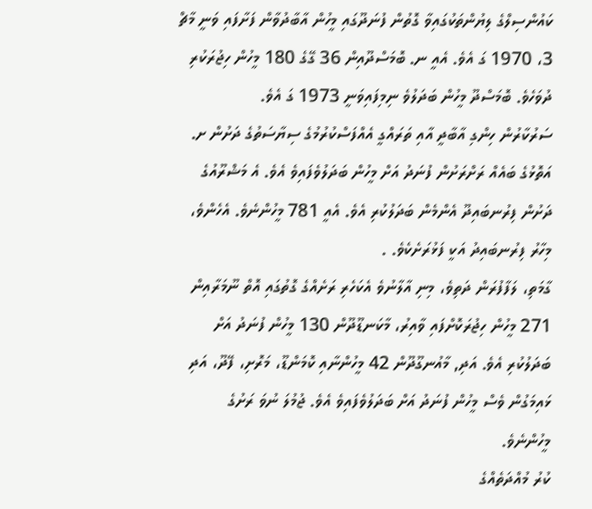ކައުންސިލްގެ ލިޔުންތަކުގައިވާ ގޮތުން ފުނަދޫގައި މީހުން އާބާދުވާން ފަށާފައި ވަނީ މާޗް 3، 1970 ގަ އެވެ. އެއީ ނ. ބޮމަސްދޫއިން 36 ގޭގެ 180 މީހުން ހިޖުރަކުރި ދުވަހެވެ. ބޮމަސްދޫ މީހުން ބަދަލުވެ ނިމިފައިވަނީ 1973 ގަ އެވެ.
ސަރުކާރުން ހިންގި އާބާދީ އާއި ތަރައްގީ އެއްފަސްކުރުމުގެ ސިޔާސަތުގެ ދަށުން ށ. އަތޮޅުގެ ބައެއް ރަށްރަށުން ފުނަދު އަށް މީހުން ބަދަލުވެފައިވެ އެވެ. އެ މަޝްރޫއުގެ ދަށުން ފިރުނބައިދޫ އެންމެން ބަދަލުކުރި އެވެ. އެއީ 781 މީހުންނެވެ. އެހެންވެ، މިހާރު ފިރުނބައިދު އަކީ ފަޅުރަށެކެވެ. .
ގާމަތި، ލަފާފުރަން ދަތިވެ، މިނި އާލާނުވެ އެކަހެރި ރަށެއްގެ ގޮތުގައި އޮތް ނޫމަރާއިން 271 މީހުން ހިޖުރަކޮށްފައި ވާއިރު، މާކަނޑޫދޫން 130 މީހުން ފުނަދު އަށް ބަދަލުކުރި އެވެ. އަދި, މާއުނގޫދޫން 42 މީހުންނާއި ކޮމަންޑޫ، މަރޮށި، ފޭދޫ، އަދި ޅައިމަގުން ވެސް މީހުން ފުނަދު އަށް ބަދަލުވެފައިވެ އެވެ. ޖުމުލަ ނުވަ ރަށުގެ މީހުންނެވެ.
ކުރު މުއްދަތެއްގެ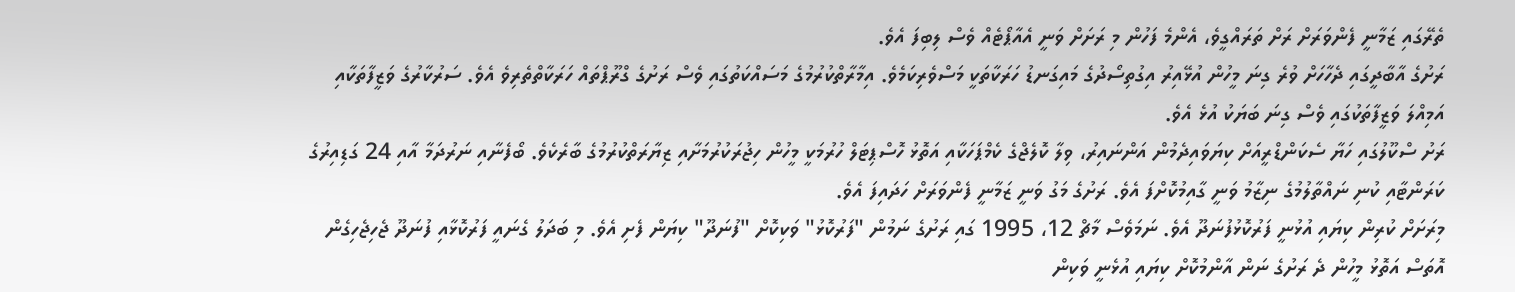ތެރޭގައި ޒަމާނީ ފެންވަރަށް ރަށް ތަރައްގީވެ، އެންމެ ފަހުން މި ރަށަށް ވަނީ އެއާޕޯޓެއް ވެސް ލިބިފަ އެވެ.
ރަށުގެ އާބާދީގައި ދެހާހަށް ވުރެ ގިނަ މީހުން އުޅޭއިރު އިގުތިސޯދުގެ މައިގަނޑު ހަރަކާތަކީ މަސްވެރިކަމެވެ. އިމާރާތްކުރުމުގެ މަސައްކަތުގައި ވެސް ރަށުގެ ގްރޫޕްތައް ހަރަކާތްތެރިވެ އެވެ. ސަރުކާރުގެ ވަޒީފާތަކާއި އަމިއްލަ ވަޒީފާތަކުގައި ވެސް ގިނަ ބަޔަކު އުޅެ އެވެ.
ރަށު ސްކޫލުގައި ހަޔާ ސެކަންޑްރީއަށް ކިޔަވައިދެމުން އަންނައިރު، ވިލާ ކޮލެޖްގެ ކެމްޕަހަކާއި އަތޮޅު ހޮސްޕިޓަލް ހުރުމަކީ މީހުން ހިޖުރަކުރުމަށާއި ޒިޔާރަތްކުރުމުގެ ބާރެކެވެ. ބޯފެނާއި ނަރުދަމާ އާއި 24 ގަޑިއިރުގެ ކަރަންޓާއި ކުނި ނައްތާލުމުގެ ނިޒާމު ވަނީ ގާއިމުކޮށްފަ އެވެ. ރަށުގެ މަގު ވަނީ ޒަމާނީ ފެންވަރަށް ހަދައިފަ އެވެ.
މިރަށަށް ކުރިން ކިޔައި އުޅުނީ ފަރުކޮޅުފުނަދޫ އެވެ. ނަމަވެސް މާޗް 12، 1995 ގައި ރަށުގެ ނަމުން "ފަރުކޮޅު" ވަކިކޮށް "ފުނަދޫ" ކިޔަން ފެށި އެވެ. މި ބަދަލު ގެނައީ ފަރުކޮޅާއި ފުނަދޫ ޖެހިޖެހިގެން އޮތަސް އަތޮޅު މީހުން ދެ ރަށުގެ ނަން އާންމުކޮށް ކިޔައި އުޅެނީ ވަކިން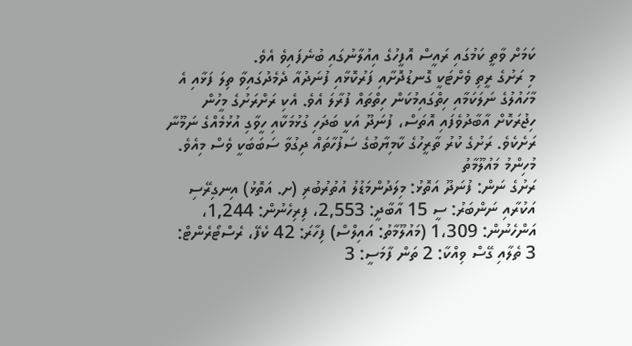ކަމަށް ވާތީ ކަމުގައި ރައީސް އޮފީހުގެ އިއުލާނުގައި ބުނެފައިވެ އެވެ.
މި ރަށުގެ ރީތި ވެށްޓަކީ ގޮނޑުދޮށާއި ފަރުކޮޅާއި ފުނަދުއާ ދެމެދުގައިވާ ތިލަ ފަޅާއި އެ މާހައުލުގެ ނަލަކަމާއި ހިތްގައިމުކަން ހިތްތައް ފުރާލަ އެވެ. އެކި ރަށްރަށުގެ މީހުން ހިޖުރަކޮށް އާބާދުވެފައި އޮތަސް، ފުނަދޫ އަކީ ބަދަހި ގުޅުމަކާއި ހީވާގި އުޅުމެއްގެ ނަމޫނާ ރަށެކެވެ. ރަށުގެ ކުރު ތާރީހުގެ ކާމިޔާބުގެ ސަފުހާތައް ދިގުވާ ސަބަބަކީ ވެސް މިއެވެ.
މުހިންމު މައުލޫމާތު
ރަށުގެ ނަން: ފުނަދޫ އަތޮޅު: މިލަދުންމަޑުލު އުތުރުބުރި (ށ. އަތޮޅު) އިނގިރޭސި އަކުރާއި ނަންބަރު: ސީ 15 އާބާދީ: 2,553، ފިރިހެނުން: 1,244، އަންހެނުން: 1،309 (މައުލޫމާތު: އައިލްސް) ފިހާރަ: 42 ކެފޭ، ރެސްޓޯރެންޓް: 3 ތެލާއި ގޭސް ވިއްކާ: 2 ތަން ފާމަސީ: 3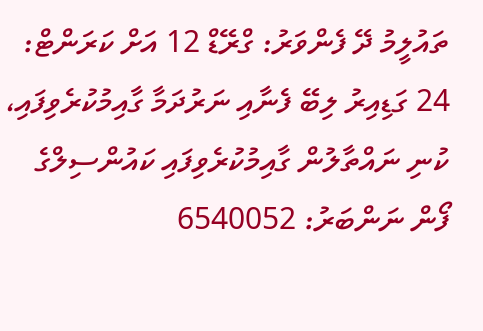ތައުލީމު ދޭ ފެންވަރު: ގްރޭޑް 12 އަށް ކަރަންޓް: 24 ގަޑިއިރު ލިބޭ ފެނާއި ނަރުދަމާ ގާއިމުކުރެވިފައި، ކުނި ނައްތާލުން ގާއިމުކުރެވިފައި ކައުންސިލްގެ ފޯން ނަންބަރު: 6540052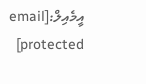އީމެއިލް:[email protected]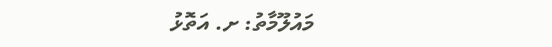މައުލޫމާތު: ށ. އަތޮޅު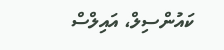ކައުންސިލް، އައިލްސް